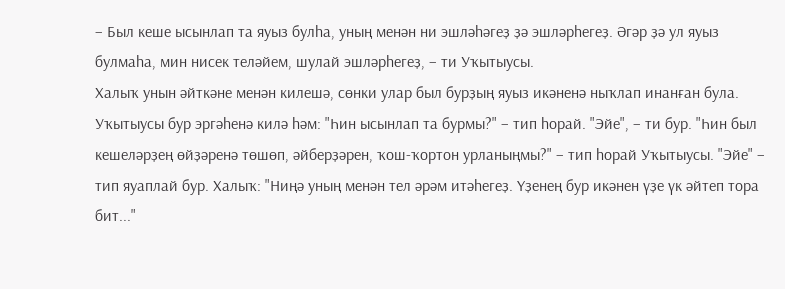– Был кеше ысынлап та яуыз булһа, уның менән ни эшләһәгеҙ ҙә эшләрһегеҙ. Әгәр ҙә ул яуыз булмаһа, мин нисек теләйем, шулай эшләрһегеҙ, – ти Уҡытыусы.
Халыҡ унын әйткәне менән килешә, сөнки улар был бурҙың яуыз икәненә ныҡлап инанған була. Уҡытыусы бур эргәһенә килә һәм: "Һин ысынлап та бурмы?" – тип һорай. "Эйе", – ти бур. "Һин был кешеләрҙең өйҙәренә төшөп, әйберҙәрен, ҡош-ҡортон урланыңмы?" – тип һорай Уҡытыусы. "Эйе" – тип яуаплай бур. Халыҡ: "Ниңә уның менән тел әрәм итәһегеҙ. Үҙенең бур икәнен үҙе үк әйтеп тора бит..."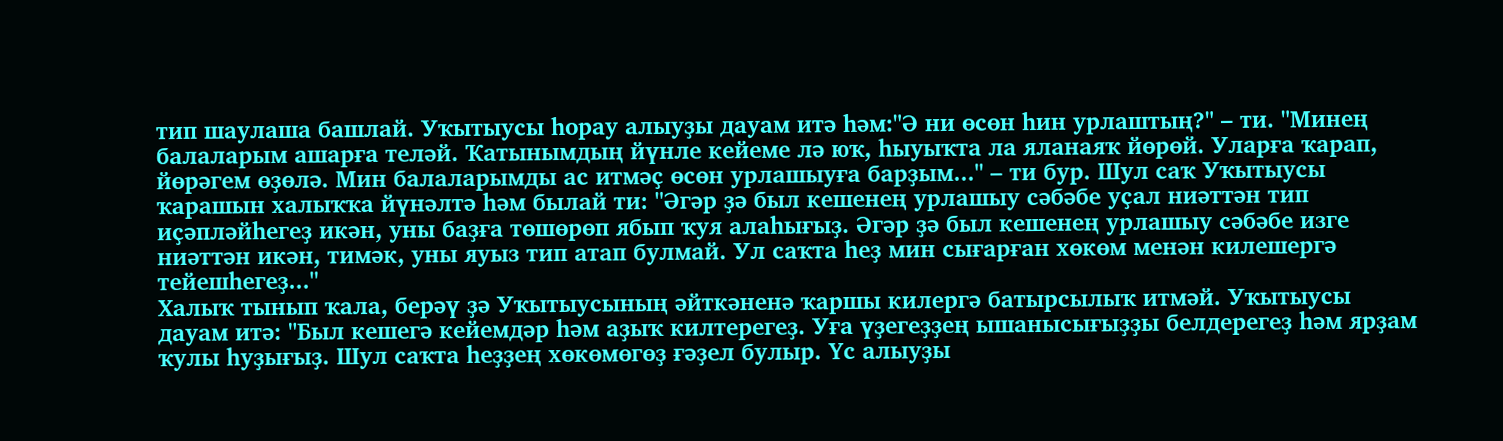тип шаулаша башлай. Уҡытыусы һорау алыуҙы дауам итә һәм:"Ә ни өсөн һин урлаштың?" – ти. "Минең балаларым ашарға теләй. Ҡатынымдың йүнле кейеме лә юҡ, һыуыҡта ла яланаяҡ йөрөй. Уларға ҡарап, йөрәгем өҙөлә. Мин балаларымды ас итмәҫ өсөн урлашыуға барҙым..." – ти бур. Шул саҡ Уҡытыусы ҡарашын халыҡҡа йүнәлтә һәм былай ти: "Әгәр ҙә был кешенең урлашыу сәбәбе уҫал ниәттән тип иҫәпләйһегеҙ икән, уны баҙға төшөрөп ябып ҡуя алаһығыҙ. Әгәр ҙә был кешенең урлашыу сәбәбе изге ниәттән икән, тимәк, уны яуыз тип атап булмай. Ул саҡта һеҙ мин сығарған хөкөм менән килешергә тейешһегеҙ..."
Халыҡ тынып ҡала, берәү ҙә Уҡытыусының әйткәненә ҡаршы килергә батырсылыҡ итмәй. Уҡытыусы дауам итә: "Был кешегә кейемдәр һәм аҙыҡ килтерегеҙ. Уға үҙегеҙҙең ышанысығыҙҙы белдерегеҙ һәм ярҙам ҡулы һуҙығыҙ. Шул саҡта һеҙҙең хөкөмөгөҙ ғәҙел булыр. Үс алыуҙы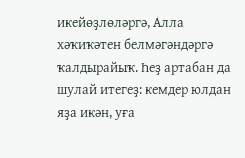икейөҙлөләргә, Алла хәҡиҡәтен белмәгәндәргә ҡалдырайыҡ. Һеҙ артабан да шулай итегеҙ: кемдер юлдан яҙа икән, уға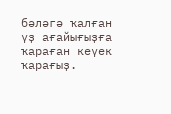бәләгә ҡалған үҙ ағайығыҙға ҡараған кеүек ҡарағыҙ.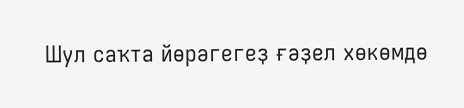Шул саҡта йөрәгегеҙ ғәҙел хөкөмдө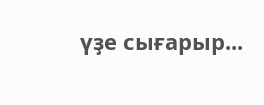үҙе сығарыр...